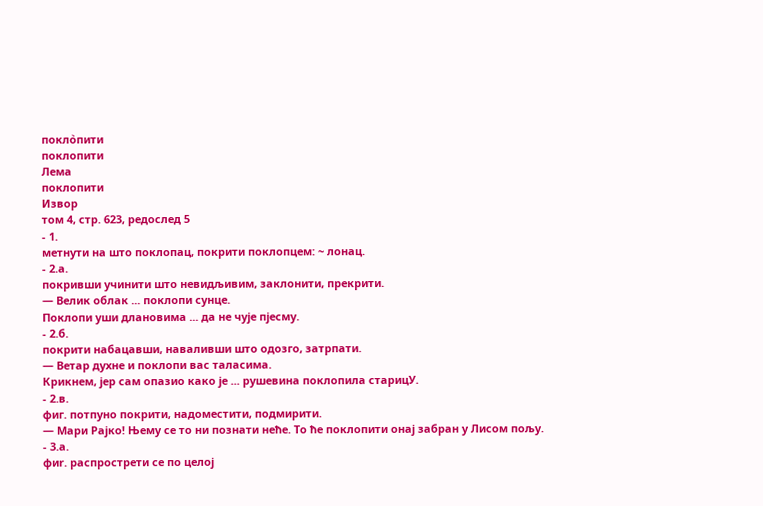покло̀пити
поклопити
Лема
поклопити
Извор
том 4, стр. 623, редослед 5
- 1.
метнути на што поклопац, покрити поклопцем: ~ лонац.
- 2.а.
покривши учинити што невидљивим, заклонити, прекрити.
— Велик облак ... поклопи сунце.
Поклопи уши длановима ... да не чује пјесму.
- 2.б.
покрити набацавши, наваливши што одозго, затрпати.
— Ветар духне и поклопи вас таласима.
Крикнем, јер сам опазио како је ... рушевина поклопила старицУ.
- 2.в.
фиг. потпуно покрити, надоместити, подмирити.
— Мари Рајко! Њему се то ни познати неће. То ће поклопити онај забран у Лисом пољу.
- 3.а.
фиr. распрострети се по целој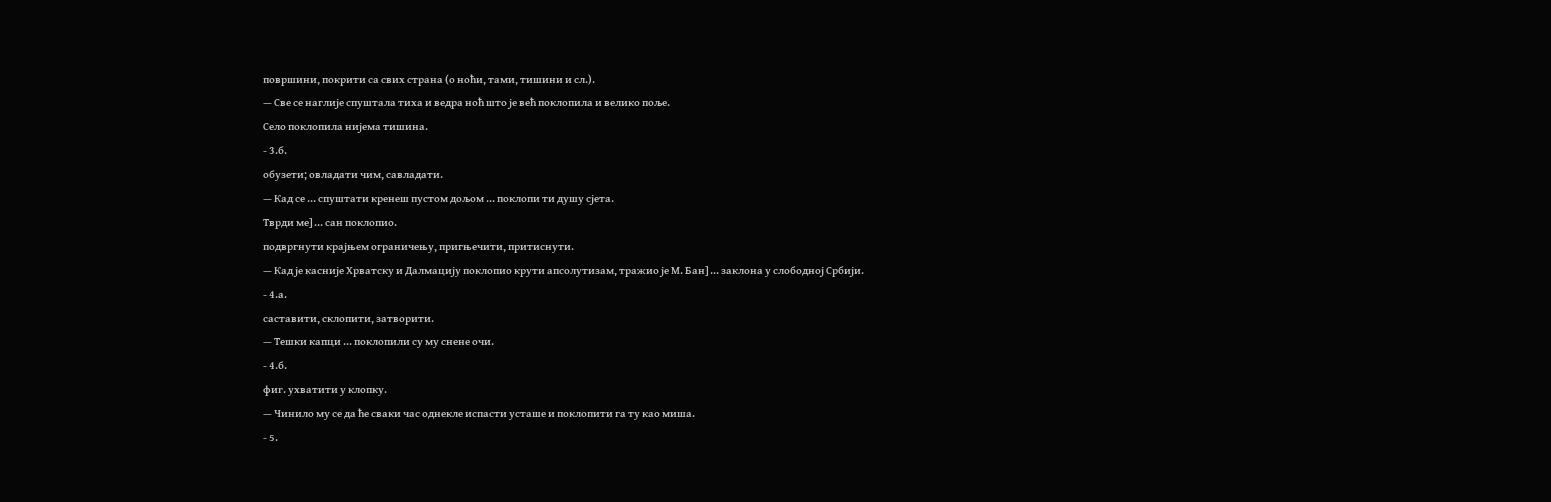површини, покрити са свих страна (о ноћи, тами, тишини и сл.).
— Све се наглије спуштала тиха и ведра ноћ што је већ поклопила и велико поље.
Село поклопила нијема тишина.
- 3.б.
обузети; овладати чим, савладати.
— Кад се ... спуштати кренеш пустом дољом ... поклопи ти душу сјета.
Тврди ме] ... сан поклопио.
подвргнути крајњем ограничењу, пригњечити, притиснути.
— Кад је касније Хрватску и Далмацију поклопио крути апсолутизам, тражио је М. Бан] ... заклона у слободној Србији.
- 4.а.
саставити, склопити, затворити.
— Тешки капци ... поклопили су му снене очи.
- 4.б.
фиr. ухватити у клопку.
— Чинило му се да ће сваки час однекле испасти усташе и поклопити га ту као миша.
- 5.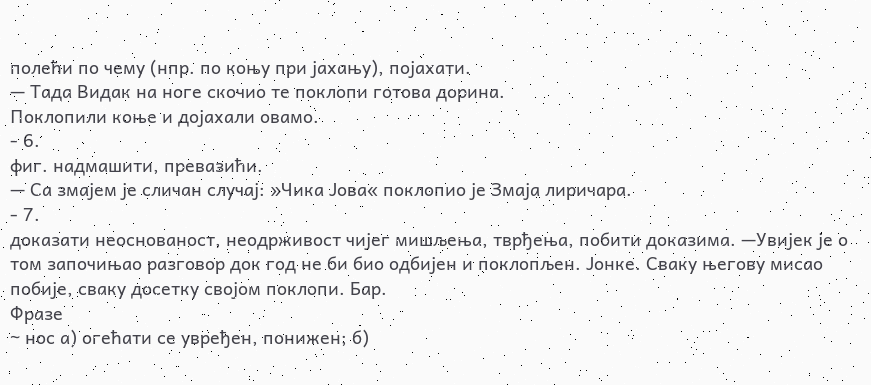полећи по чему (нпр. по коњу при јахању), појахати.
— Тада Видак на ноге скочио те поклопи готова дорина.
Поклопили коње и дојахали овамо.
- 6.
фиг. надмашити, превазићи.
— Са змајем је сличан случај: »Чика Јова« поклопио је Змаја лиричара.
- 7.
доказати неоснованост, неодрживост чијег мишљења, тврђења, побити доказима. —Увијек је о том започињао разговор док год не би био одбијен и поклопљен. Јонке. Сваку његову мисао побије, сваку досетку својом поклопи. Бар.
Фразе
~ нос а) огећати се увређен, понижен; б)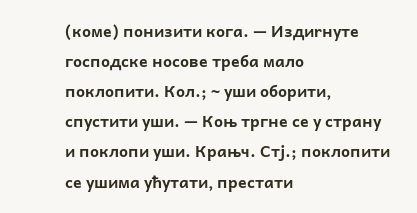(коме) понизити кога. — Издиrнуте господске носове треба мало поклопити. Кол.; ~ уши оборити, спустити уши. — Коњ тргне се у страну и поклопи уши. Крањч. Стј.; поклопити се ушима ућутати, престати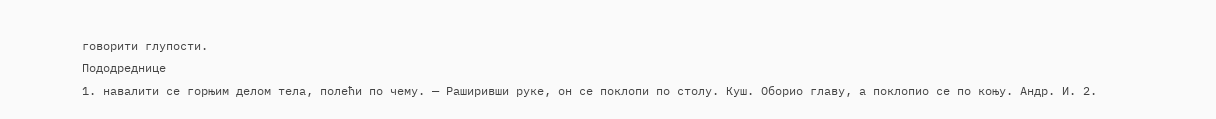говорити глупости.
Пододреднице
1. навалити се горњим делом тела, полећи по чему. — Раширивши руке, он се поклопи по столу. Куш. Оборио главу, а поклопио се по коњу. Андр. И. 2.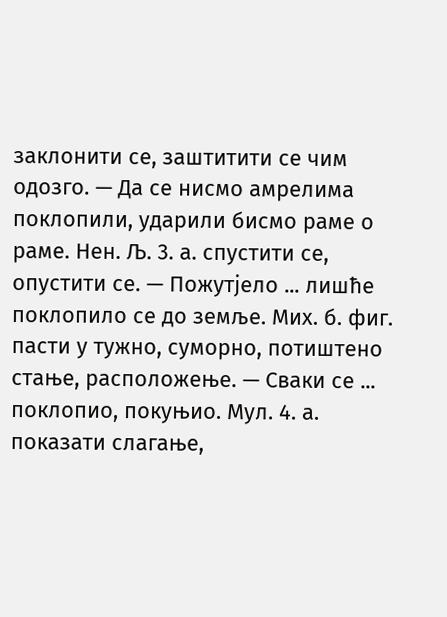заклонити се, заштитити се чим одозго. — Да се нисмо амрелима поклопили, ударили бисмо раме о раме. Нен. Љ. 3. а. спустити се, опустити се. — Пожутјело ... лишће поклопило се до земље. Мих. б. фиг. пасти у тужно, суморно, потиштено стање, расположење. — Сваки се ... поклопио, покуњио. Мул. 4. а. показати слагање,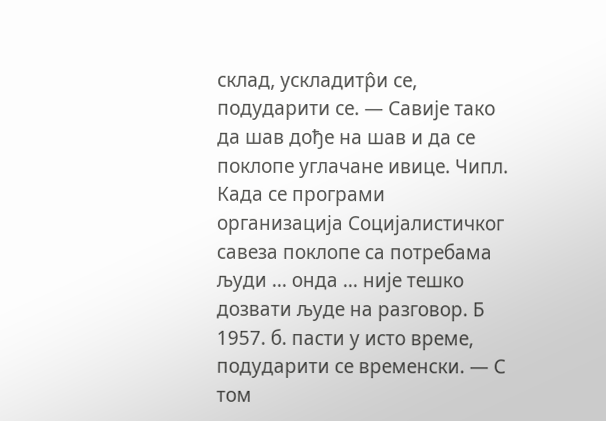склад, ускладитр̂и се, подударити се. — Савије тако да шав дође на шав и да се поклопе углачане ивице. Чипл. Када се програми организација Социјалистичког савеза поклопе са потребама људи ... онда ... није тешко дозвати људе на разговор. Б 1957. б. пасти у исто време, подударити се временски. — С том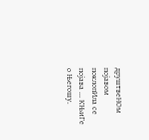друштвеНОм појавом поклопИла се појава ... КЊиГе о Његошу.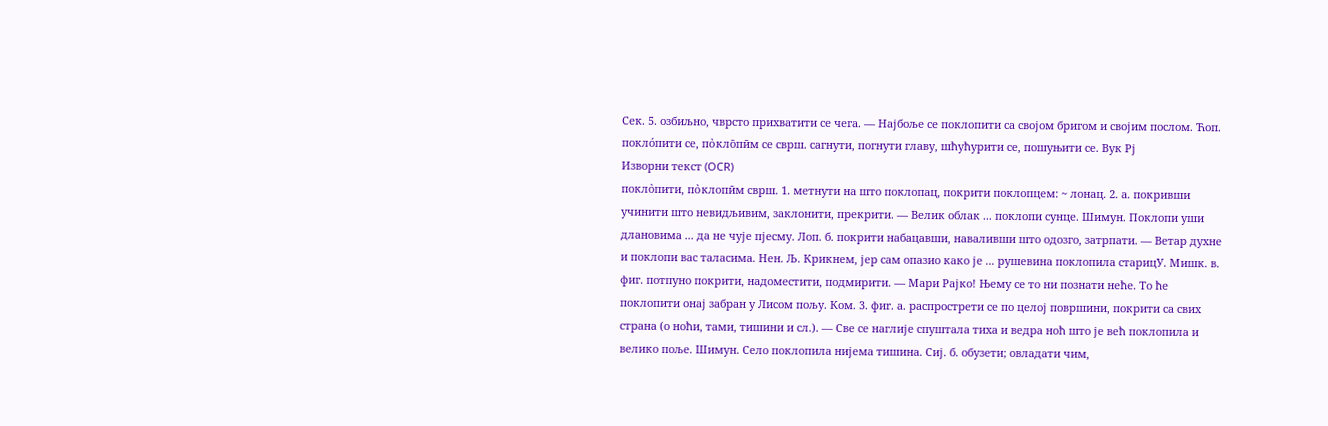Сек. 5. озбиљно, чврсто прихватити се чега. — Најбоље се поклопити са својом бригом и својим послом. Ћоп. покло́пити се, по̀кло̄пӣм се сврш. сагнути, погнути главу, шћућурити се, пошуњити се. Вук Рј
Изворни текст (OCR)
покло̀пити, по̀клопӣм сврш. 1. метнути на што поклопац, покрити поклопцем: ~ лонац. 2. а. покривши учинити што невидљивим, заклонити, прекрити. — Велик облак ... поклопи сунце. Шимун. Поклопи уши длановима ... да не чује пјесму. Лоп. б. покрити набацавши, наваливши што одозго, затрпати. — Ветар духне и поклопи вас таласима. Нен. Љ. Крикнем, јер сам опазио како је ... рушевина поклопила старицУ. Мишк. в. фиг. потпуно покрити, надоместити, подмирити. — Мари Рајко! Њему се то ни познати неће. То ће поклопити онај забран у Лисом пољу. Ком. 3. фиr. а. распрострети се по целој површини, покрити са свих страна (о ноћи, тами, тишини и сл.). — Све се наглије спуштала тиха и ведра ноћ што је већ поклопила и велико поље. Шимун. Село поклопила нијема тишина. Сиј. б. обузети; овладати чим,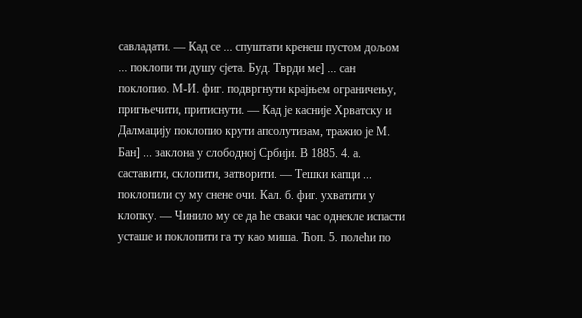савладати. — Кад се ... спуштати кренеш пустом дољом ... поклопи ти душу сјета. Буд. Тврди ме] ... сан поклопио. М-И. фиг. подвргнути крајњем ограничењу, пригњечити, притиснути. — Кад је касније Хрватску и Далмацију поклопио крути апсолутизам, тражио је М. Бан] ... заклона у слободној Србији. В 1885. 4. а. саставити, склопити, затворити. — Тешки капци ... поклопили су му снене очи. Кал. б. фиr. ухватити у клопку. — Чинило му се да ће сваки час однекле испасти усташе и поклопити га ту као миша. Ћоп. 5. полећи по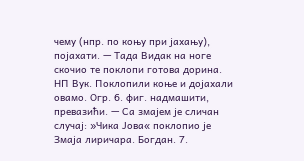чему (нпр. по коњу при јахању), појахати. — Тада Видак на ноге скочио те поклопи готова дорина. НП Вук. Поклопили коње и дојахали овамо. Огр. 6. фиг. надмашити, превазићи. — Са змајем је сличан случај: »Чика Јова« поклопио је Змаја лиричара. Богдан. 7.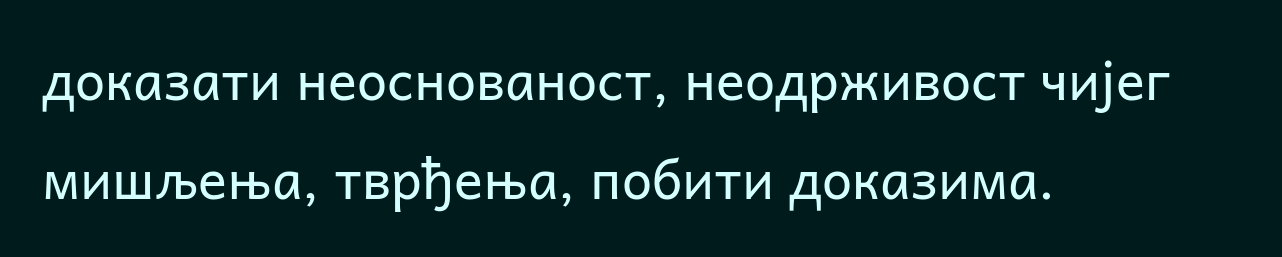доказати неоснованост, неодрживост чијег мишљења, тврђења, побити доказима.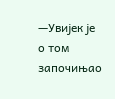—Увијек је о том започињао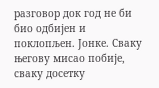разговор док год не би био одбијен и поклопљен. Јонке. Сваку његову мисао побије, сваку досетку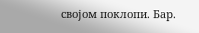својом поклопи. Бар.